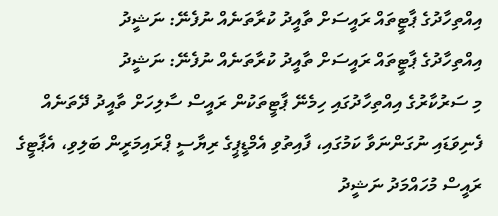އިއްތިހާދުގެ ޕާޓީތައް ރައީސަށް ތާއީދު ކުރާތަނެއް ނުފެނޭ: ނަޝީދު
އިއްތިހާދުގެ ޕާޓީތައް ރައީސަށް ތާއީދު ކުރާތަނެއް ނުފެނޭ: ނަޝީދު
މި ސަރުކާރުގެ އިއްތިހާދުގައި ހިމެނޭ ޕާޓީތަކުން ރައީސް ސާލިހަށް ތާއީދު ދޭތަނެއް ފެނިވަޑައި ނުގަންނަވާ ކަމުގައި، ފާއިތުވި އެމްޑީޕީގެ ރިޔާސީ ޕްރައިމަރީން ބަލިވި، އެޕާޓީގެ ރައީސް މުހައްމަދު ނަޝީދު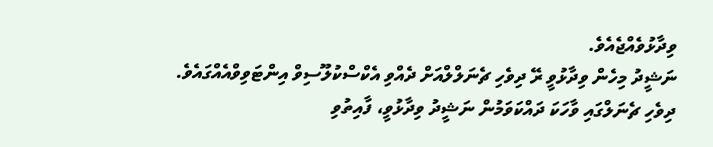ވިދާޅުވެއްޖެއެވެ.
ނަޝީދު މިހެން ވިދާޅުވީ ރޭ ދިވެހި ޗެނަލްލްއަށް ދެއްވި އެކްސްކުލޫސިވް އިންޓަވިވްއެއްގައެވެ.
ދިވެހި ޗެނަލްގައި ވާހަކަ ދައްކަވަމުން ނަޝީދު ވިދާޅުވީ، ފާއިތުވި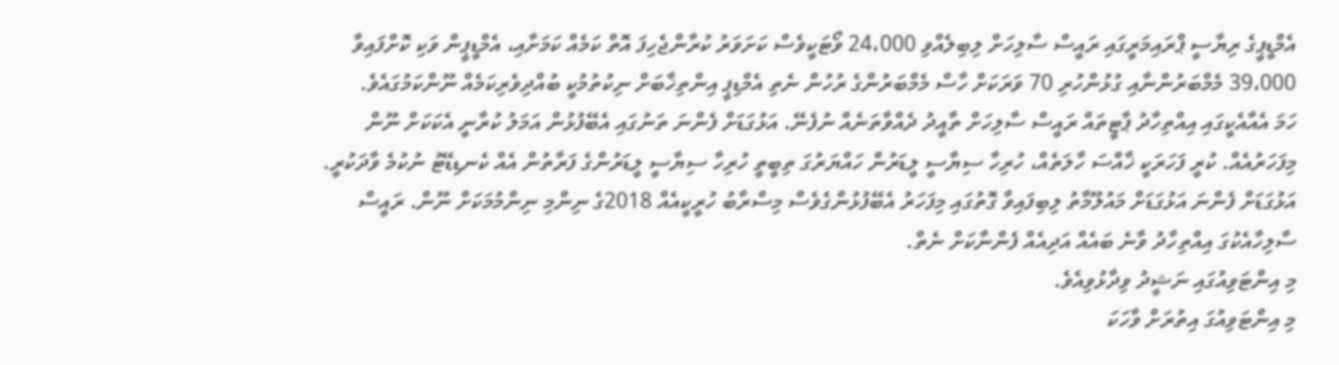އެމްޑީޕީގެ ރިޔާސީ ޕްރައިމަރީގައި ރައީސް ސާލިހަށް ލިބިލެއްވި 24،000 ވޯޓަކީވެސް ކަށަވަރު ކުރާންޖެހިފަ އޮތް ކަމެއް ކަމަށާއި، އެމްޑީޕީން ވަކި ކޮށްފައިވާ 39،000 މެމްބަރުންނާއި ގުޅުންހުރި 70 ވަރަކަށް ހާސް މެމްބަރުންގެ ރުހުން ނެތި އެމްޑިޕީ އިންތިޚާބަށް ނިކުތުމުކީ ބުއްދިވެރިކަމެއް ނޫންކަމުގައެވެ.
ހަމަ އެއާއެކީގައި އިއްތިހާދު ޕާޓީތައް ރައީސް ސާލިހަށް ތާއީދު ދެއްވާތަނެއް ނުފެނޭ. އަޅުގަޑަށް ފެންނަ ތަނުގައި އެބޭފުޅުން އަމަލު ކުރާނީ އެކަކަށް ނޫން މިފަހަރުއެއް. ކުރީ ފަހަރަކީ ޚާއްސަ ހާލަތެއް، ހުރިހާ ސިޔާސީ ލީޑަރުން ހައްޔަރުގަ ތިބީތީ ހުރިހާ ސިޔާސީ ލީޑަރުންގެ ފަރާތުން އެއް ކެނޑިޑޭޓު ނުކުމެ ވާދަކުރީ. އަޅުގަޑަށް ފެންނަ އަޅުގަޑަށް މައުލޫމާތު ލިބިފައިވާ ގޮތުގައި މިފަހަރު އެބޭފުޅުންގެވެސް މިސްރާބު ހުރީކީއެއް 2018ގެ ނިންމި ނިންމުމަކަށް ނޫން. ރައީސް ސާލިހާއެކުގަ އިއްތިހާދު ވާނެ ބައެއް އަދިއެއް ފެންނާކަށް ނެތް.
މި އިންޓަވިއުގައި ނަޝީދު ވިދާޅުވިއެވެ.
މި އިންޓަވިއުގަ އިތުރަށް ވާހަކަ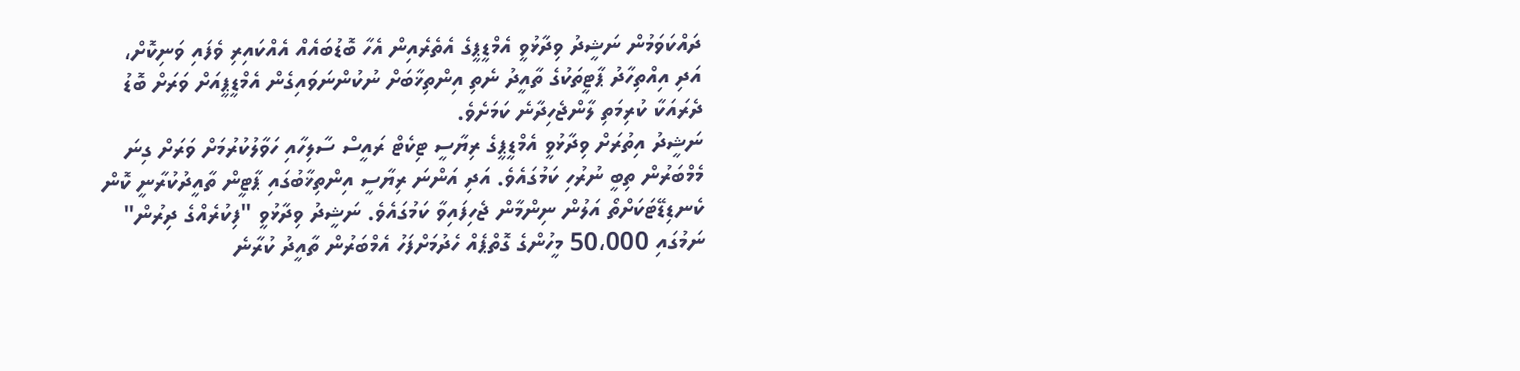ދައްކަވަމުން ނަޝީދު ވިދާޅުވީ އެމްޑީޕީގެ އެތެރެއިން އެހާ ބޮޑުބައެއް އެއްކައިރި ވެފައި ވަނިކޮށް، އަދި އިއްތިހާދު ޕާޓީތަކުގެ ތާއީދު ނެތި އިންތިޚާބަށް ނުކުންނަވައިގެން އެމްޑީޕީއަށް ވަރަށް ބޮޑު ދެރައަކާ ކުރިމަތި ލާންޖެހިދާނެ ކަމަށެވެ.
ނަޝީދު އިތުރަށް ވިދާޅުވީ އެމްޑީޕީގެ ރިޔާސީ ޓިކެޓް ރައީސް ސާލިހާއި ހަވާލުކުރުމަށް ވަރަށް ގިނަ މެމްބަރުން ތިބީ ނުރުހި ކަމުގައެވެ. އަދި އަންނަ ރިޔާސީ އިންތިޚާބުގައި ޕާޓީން ތާއީދުކުރާނީ ކޮން ކެނޑިޑޭޓަކަށްތޯ އަލުން ނިންމާން ޖެހިފައިވާ ކަމުގައެވެ. ނަޝީދު ވިދާޅުވީ "ފިކުރެއްގެ ދިރުން" ނަމުގައި 50،000 މީހުންގެ ގޮތްޕެއް ހެދުމަށްފަހު އެމްބަރުން ތާއީދު ކުރާނެ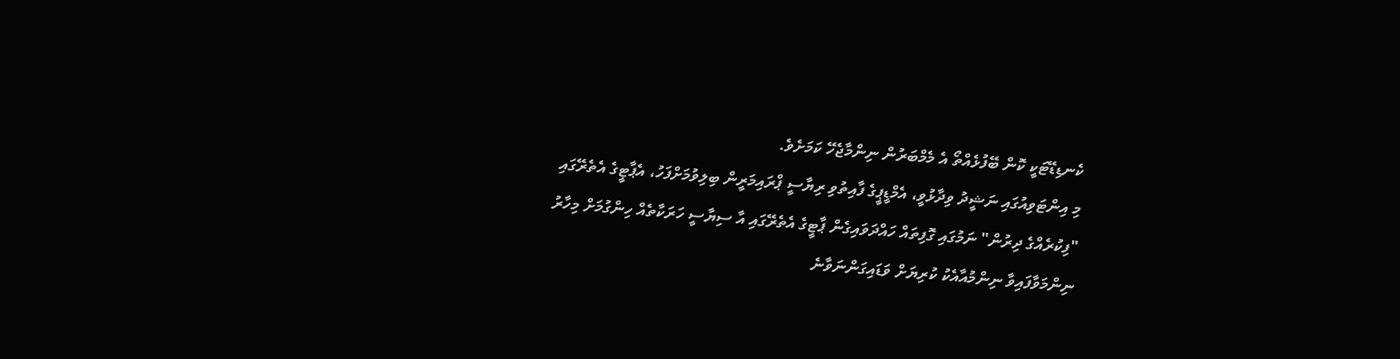ކެނޑިޑޭޓަކީ ކޮން ބޭފުޅެއްތޯ އެ މެމްބަރުން ނިންމާޖެހޭ ކަމަށެވެ.
މި އިންޓަވިއުގައި ނަޝީދު ވިދާޅުވީ، އެމްޑީޕީގެ ފާއިތުވި ރިޔާސީ ޕްރައިމަރީން ބިލިވުމަށްފަހު، އެޕާޓީގެ އެތެރޭގައި "ފިކުރެއްގެ ދިރުން" ނަމުގައި ގޮފިތައް ހައްދަވައިގެން ޕާޓީގެ އެތެރޭގައި އާ ސިޔާސީ ހަރަކާތެއް ހިންގުމަށް މިހާރު ނިންމަވާފައިވާ ނިންމުއާއެކު ކުރިޔަށް ވަޑައިގަންނަވާނެ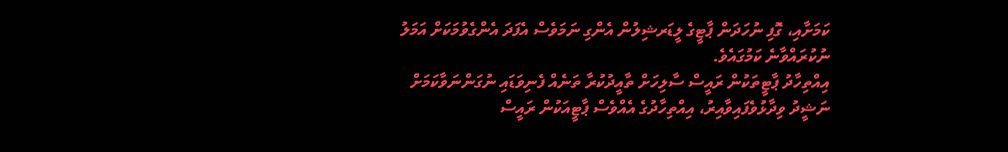ކަމަށާއި، ގޮފި ނުހަދަން ޕާޓީގެ ލީޑަރޝިލުން އެންގި ނަމަވެސް އެފަދަ އެންގެވުމަކަށް އަމަލު ނުކުރައްވާނެ ކަމުގައެވެ.
އިއްތިހާދު ޕާޓީތަކުން ރައީސް ސާލިހަށް ތާއީދުކުރާ ތަނެއް ފެނިވަޑައި ނުގަންނަވާކަމަށް ނަޝީދު ވިދާޅުވެފައިވާއިރު، އިއްތިހާދުގެ އެއްވެސް ޕާޓީއަކުން ރައީސް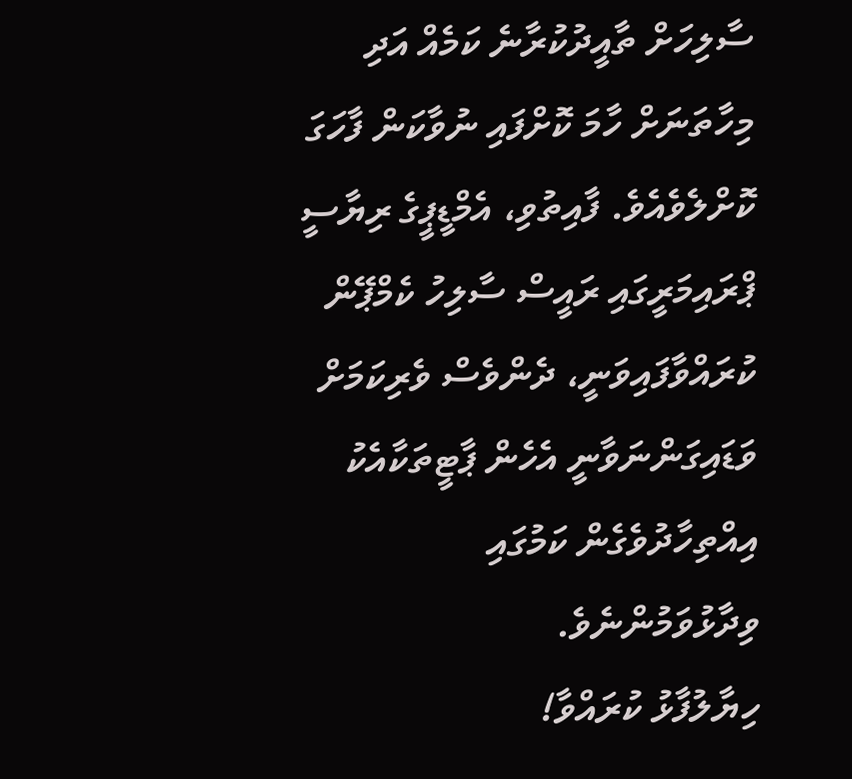ސާލިހަށް ތާއީދުކުރާނެ ކަމެއް އަދި މިހާތަނަށް ހާމަ ކޮށްފައި ނުވާކަން ފާހަގަ ކޮށްލެވެއެވެ. ފާއިތުވި، އެމްޑީޕީގެ ރިޔާސީ ޕްރައިމަރީގައި ރައީސް ސާލިހު ކެމްޕޭން ކުރައްވާފައިވަނީ، ދެންވެސް ވެރިކަމަށް ވަޑައިގަންނަވާނީ އެހެން ޕާޓީތަކާއެކު އިއްތިހާދުވެގެން ކަމުގައި ވިދާޅުވަމުންނެވެ.
ހިޔާލުފާޅު ކުރައްވާ!